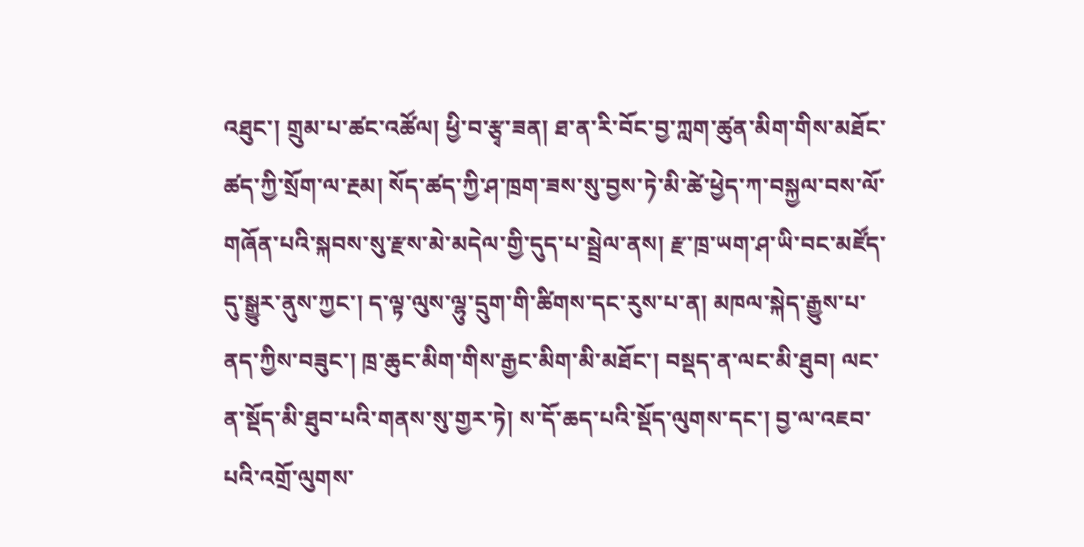འཐུང་། གྲུམ་པ་ཚང་འཚོལ། ཕྱི་བ་རྩྭ་ཟན། ཐ་ན་རི་བོང་བྱ་ཀླག་ཚུན་མིག་གིས་མཐོང་ཚད་ཀྱི་སྲོག་ལ་རྔམ། སོད་ཚད་ཀྱི་ཤ་ཁྲག་ཟས་སུ་བྱས་ཏེ་མི་ཚེ་ཕྱེད་ཀ་བསྐྱལ་བས་ལོ་གཞོན་པའི་སྐབས་སུ་རྫས་མེ་མདེལ་གྱི་དུད་པ་སྦྲེལ་ནས། རྫ་ཁྲ་ཡག་ཤ་ཡི་བང་མཛོད་དུ་སྒྱུར་ནུས་ཀྱང་། ད་ལྟ་ལུས་ལྷུ་དྲུག་གི་ཚིགས་དང་རུས་པ་ན། མཁལ་སྐེད་རྒྱུས་པ་ནད་ཀྱིས་བཟུང་། ཁྲ་ཆུང་མིག་གིས་རྒྱང་མིག་མི་མཐོང་། བསྡད་ན་ལང་མི་ཐུབ། ལང་ན་སྡོད་མི་ཐུབ་པའི་གནས་སུ་གྱར་ཏེ། ས་དོ་ཆད་པའི་སྡོད་ལུགས་དང་། བྱ་ལ་འཇབ་པའི་འགྲོ་ལུགས་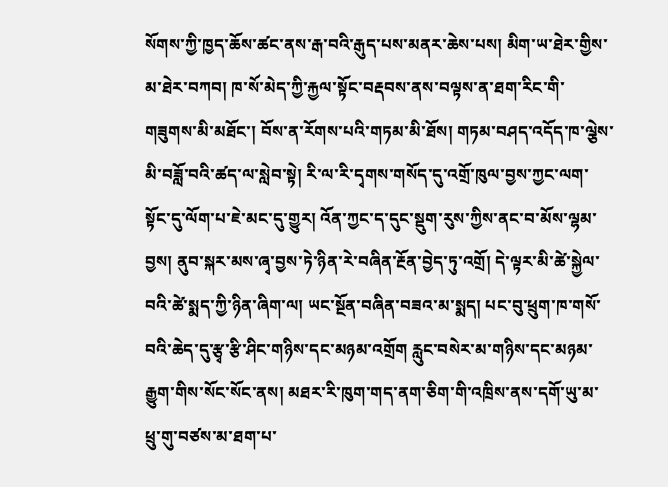སོགས་ཀྱི་ཁྱད་ཆོས་ཚང་ནས་རྒ་བའི་རྒུད་པས་མནར་ཆེས་པས། མིག་ཡ་ཐེར་གྱིས་མ་ཐེར་བཀབ། ཁ་སོ་མེད་ཀྱི་རྐྱལ་སྟོང་བརྡབས་ནས་བལྟས་ན་ཐག་རིང་གི་གཟུགས་མི་མཐོང་། བོས་ན་རོགས་པའི་གཏམ་མི་ཐོས། གཏམ་བཤད་འདོད་ཁ་ལྕེས་མི་བཟློ་བའི་ཚད་ལ་སླེབ་སྟེ། རི་ལ་རི་དྭགས་གསོད་དུ་འགྲོ་ཁུལ་བྱས་ཀྱང་ལག་སྟོང་དུ་ལོག་པ་ཇེ་མང་དུ་གྱུར། འོན་ཀྱང་ད་དུང་སྡུག་རུས་ཀྱིས་ནང་བ་མོས་ལྷམ་བྱས། ནུབ་སྐར་མས་ཞྭ་བྱས་ཏེ་ཉིན་རེ་བཞིན་རྔོན་བྱེད་ཏུ་འགྲོ། དེ་ལྟར་མི་ཚེ་སྐྱེལ་བའི་ཚེ་སྨད་ཀྱི་ཉིན་ཞིག་ལ། ཡང་སྔོན་བཞིན་བཟའ་མ་སྨད། པང་བུ་ཕྲུག་ཁ་གསོ་བའི་ཆེད་དུ་རྩྭ་རྩི་ཤིང་གཉིས་དང་མཉམ་འགྲོག རླུང་བསེར་མ་གཉིས་དང་མཉམ་རྒྱུག་གིས་སོང་སོང་ནས། མཐར་རི་ཁུག་གད་ནག་ཅིག་གི་འཁྲིས་ནས་དགོ་ཡུ་མ་ཕྲུ་གུ་བཙས་མ་ཐག་པ་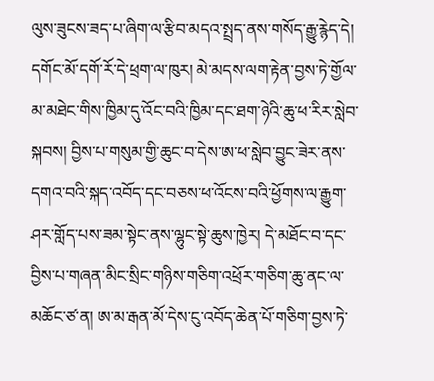ལུས་ཟུངས་ཟད་པ་ཞིག་ལ་རྩིབ་མདའ་སྤྲད་ནས་གསོད་རྒྱུ་རྙེད་དེ། དགོང་མོ་དགོ་རོ་དེ་ཕྲག་ལ་ཁུར། མེ་མདས་ལག་རྟེན་བྱས་ཏེ་གྱོལ་མ་མཐེང་གིས་ཁྱིམ་དུ་འོང་བའི་ཁྱིམ་དང་ཐག་ཉེའི་ཆུ་ཕ་རིར་སླེབ་སྐབས། བྱིས་པ་གསུམ་གྱི་ཆུང་བ་དེས་ཨ་ཕ་སླེབ་བྱུང་ཟེར་ནས་དགའ་བའི་སྐད་འབོད་དང་བཅས་ཕ་འོངས་བའི་ཕྱོགས་ལ་རྒྱུག་ཤར་གློད་པས་ཟམ་སྟེང་ནས་ལྷུང་སྟེ་ཆུས་ཁྱེར། དེ་མཐོང་བ་དང་བྱིས་པ་གཞན་མིང་སྲིང་གཉིས་གཅིག་འཕྲོར་གཅིག་ཆུ་ནང་ལ་མཆོང་ཙ་ན། ཨ་མ་རྒན་མོ་དེས་ངུ་འབོད་ཆེན་པོ་གཅིག་བྱས་ཏེ་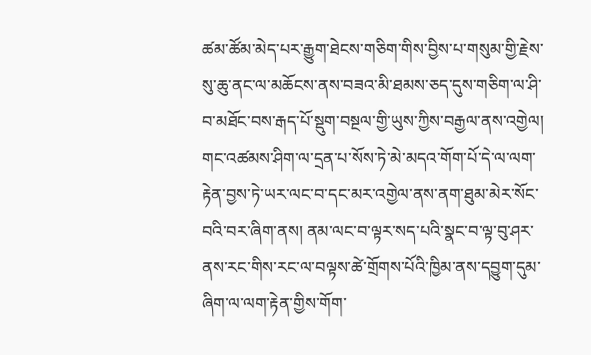ཚམ་ཚོམ་མེད་པར་རྒྱུག་ཐེངས་གཅིག་གིས་བྱིས་པ་གསུམ་གྱི་རྗེས་སུ་ཆུ་ནང་ལ་མཆོངས་ནས་བཟའ་མི་ཐམས་ཅད་དུས་གཅིག་ལ་ཤི་བ་མཐོང་བས་རྒད་པོ་སྡུག་བསྔལ་གྱི་ཡུས་ཀྱིས་བརྒྱལ་ནས་འགྱེལ། གང་འཚམས་ཤིག་ལ་དྲན་པ་སོས་ཏེ་མེ་མདའ་གོག་པོ་དེ་ལ་ལག་རྟེན་བྱས་ཏེ་ཡར་ལང་བ་དང་མར་འགྱེལ་ནས་ནག་ཐུམ་མེར་སོང་བའི་བར་ཞིག་ནས། ནམ་ལང་བ་ལྟར་སད་པའི་སྣང་བ་ལྟ་བུ་ཤར་ནས་རང་གིས་རང་ལ་བལྟས་ཚེ་གྲོགས་པོའི་ཁྱིམ་ནས་དབྱུག་དུམ་ཞིག་ལ་ལག་རྟེན་གྱིས་གོག་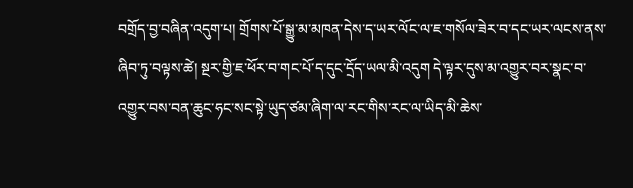བགྲོད་བྱ་བཞིན་འདུག་པ། གྲོགས་པོ་སྒྱུ་མ་མཁན་དེས་ད་ཡར་ལོང་ལ་ཇ་གསོལ་ཟེར་བ་དང་ཡར་ལངས་ནས་ཞིབ་ཏུ་བལྟས་ཚེ། སྔར་གྱི་ཇ་ཕོར་བ་གང་པོ་ད་དུང་དྲོད་ཡལ་མི་འདུག དེ་ལྟར་དུས་མ་འགྱུར་བར་སྣང་བ་འགྱུར་བས་བན་ཆུང་ཧང་སང་སྟེ་ཡུད་ཙམ་ཞིག་ལ་རང་གིས་རང་ལ་ཡིད་མི་ཆེས་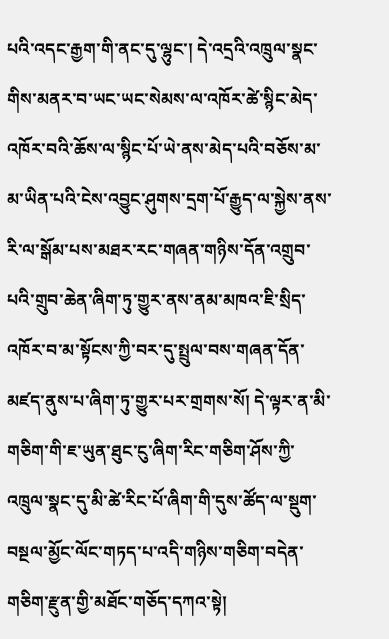པའི་འདང་རྒྱག་གི་ནང་དུ་ལྷུང་། དེ་འདྲའི་འཁྲུལ་སྣང་གིས་མནར་བ་ཡང་ཡང་སེམས་ལ་འཁོར་ཚེ་སྙིང་མེད་འཁོར་བའི་ཆོས་ལ་སྙིང་པོ་ཡེ་ནས་མེད་པའི་བཅོས་མ་མ་ཡིན་པའི་ངེས་འབྱུང་ཤུགས་དྲག་པོ་རྒྱུད་ལ་སྐྱེས་ནས་རི་ལ་སྒོམ་པས་མཐར་རང་གཞན་གཉིས་དོན་འགྲུབ་པའི་གྲུབ་ཆེན་ཞིག་ཏུ་གྱུར་ནས་ནམ་མཁའ་ཇི་སྲིད་འཁོར་བ་མ་སྟོངས་ཀྱི་བར་དུ་སྤྲུལ་བས་གཞན་དོན་མཛད་ནུས་པ་ཞིག་ཏུ་གྱུར་པར་གྲགས་སོ། དེ་ལྟར་ན་མི་གཅིག་གི་ཇ་ཡུན་ཐུང་ངུ་ཞིག་རིང་གཅིག་ཤོས་ཀྱི་འཁྲུལ་སྣང་དུ་མི་ཚེ་རིང་པོ་ཞིག་གི་དུས་ཚོད་ལ་སྡུག་བསྔལ་མྱོང་ལོང་གཏད་པ་འདི་གཉིས་གཅིག་བདེན་གཅིག་རྫུན་གྱི་མཐོང་གཅོད་དཀའ་སྟེ།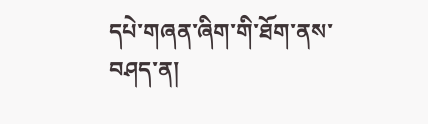དཔེ་གཞན་ཞིག་གི་ཐོག་ནས་བཤད་ན།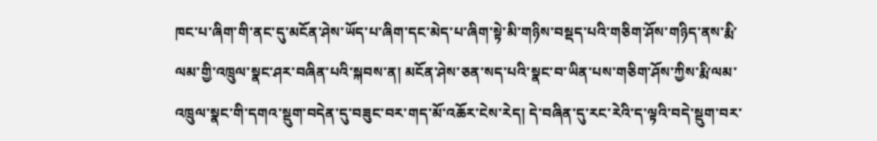ཁང་པ་ཞིག་གི་ནང་དུ་མངོན་ཤེས་ཡོད་པ་ཞིག་དང་མེད་པ་ཞིག་སྟེ་མི་གཉིས་བསྡད་པའི་གཅིག་ཤོས་གཉིད་ནས་རྨི་ལམ་གྱི་འཁྲུལ་སྣང་ཤར་བཞིན་པའི་སྐབས་ན། མངོན་ཤེས་ཅན་སད་པའི་སྣང་བ་ཡིན་པས་གཅིག་ཤོས་ཀྱིས་རྨི་ལམ་འཁྲུལ་སྣང་གི་དགའ་སྡུག་བདེན་དུ་བཟུང་བར་གད་མོ་འཆོར་ངེས་རེད། དེ་བཞིན་དུ་རང་རེའི་ད་ལྟའི་བདེ་སྡུག་བར་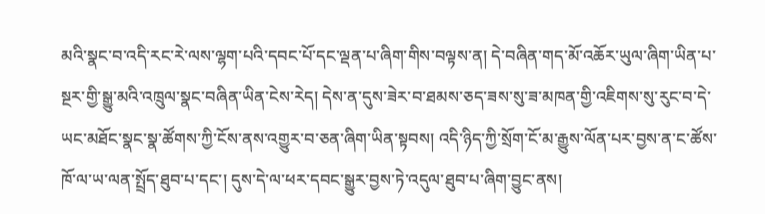མའི་སྣང་བ་འདི་རང་རེ་ལས་ལྷག་པའི་དབང་པོ་དང་ལྡན་པ་ཞིག་གིས་བལྟས་ན། དེ་བཞིན་གད་མོ་འཆོར་ཡུལ་ཞིག་ཡིན་པ་སྔར་གྱི་སྒྱུ་མའི་འཁྲུལ་སྣང་བཞིན་ཡིན་ངེས་རེད། དེས་ན་དུས་ཟེར་བ་ཐམས་ཅད་ཟས་སུ་ཟ་མཁན་གྱི་འཇིགས་སུ་རུང་བ་དེ་ཡང་མཐོང་སྣང་སྣ་ཚོགས་ཀྱི་ངོས་ནས་འགྱུར་བ་ཅན་ཞིག་ཡིན་སྟབས། འདི་ཉིད་ཀྱི་སྲོག་ངོ་མ་རྒྱུས་ལོན་པར་བྱས་ན་ང་ཚོས་ཁོ་ལ་ཡ་ལན་སྤྲོད་ཐུབ་པ་དང་། དུས་དེ་ལ་ཕར་དབང་སྒྱུར་བྱས་ཏེ་འདུལ་ཐུབ་པ་ཞིག་བྱུང་ནས།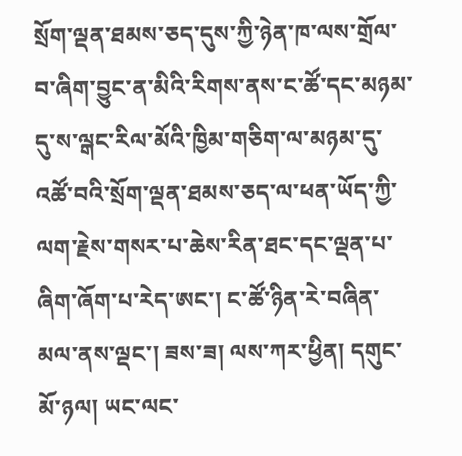སྲོག་ལྡན་ཐམས་ཅད་དུས་ཀྱི་ཉེན་ཁ་ལས་གྲོལ་བ་ཞིག་བྱུང་ན་མིའི་རིགས་ནས་ང་ཚོ་དང་མཉམ་དུ་ས་ལྒང་རིལ་མོའི་ཁྱིམ་གཅིག་ལ་མཉམ་དུ་འཚོ་བའི་སྲོག་ལྡན་ཐམས་ཅད་ལ་ཕན་ཡོད་ཀྱི་ལག་རྗེས་གསར་པ་ཆེས་རིན་ཐང་དང་ལྡན་པ་ཞིག་ཞོག་པ་རེད་ཨང་། ང་ཚོ་ཉིན་རེ་བཞིན་མལ་ནས་ལྡང་། ཟས་ཟ། ལས་ཀར་ཕྱིན། དགུང་མོ་ཉལ། ཡང་ལང་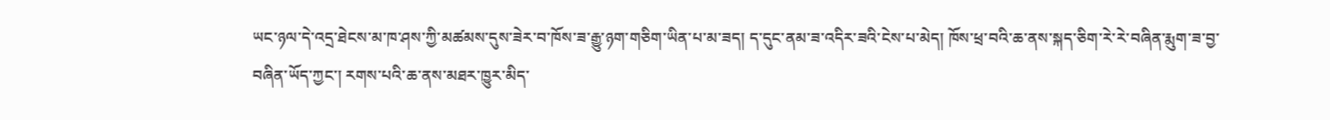ཡང་ཉལ་དེ་འདྲ་ཐེངས་མ་ཁ་ཤས་ཀྱི་མཚམས་དུས་ཟེར་བ་ཁོས་ཟ་རྒྱུ་ཉག་གཅིག་ཡིན་པ་མ་ཟད། ད་དུང་ནམ་ཟ་འདིར་ཟའི་ངེས་པ་མེད། ཁོས་ཕྲ་བའི་ཆ་ནས་སྐད་ཅིག་རེ་རེ་བཞིན་རྨུག་ཟ་བྱ་བཞིན་ཡོད་ཀྱང་། རགས་པའི་ཆ་ནས་མཐར་ཁྱུར་མིད་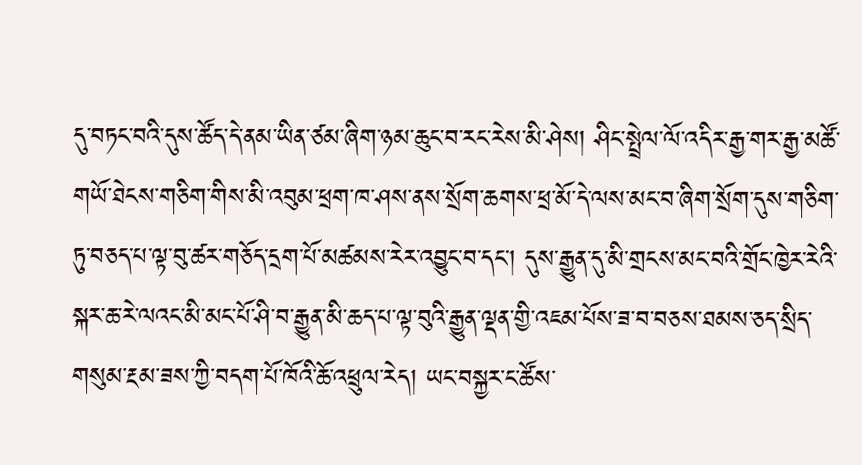དུ་བཏང་བའི་དུས་ཚོད་དེ་ནམ་ཡིན་ཙམ་ཞིག་ཉམ་ཆུང་བ་རང་རེས་མི་ཤེས། ཤིང་སྤྲེལ་ལོ་འདིར་རྒྱ་གར་རྒྱ་མཚོ་གཡོ་ཐེངས་གཅིག་གིས་མི་འབུམ་ཕྲག་ཁ་ཤས་ནས་སྲོག་ཆགས་ཕྲ་མོ་དེ་ལས་མང་བ་ཞིག་སྲོག་དུས་གཅིག་ཏུ་བཅད་པ་ལྟ་བུ་ཚར་གཅོད་དྲག་པོ་མཚམས་རེར་འབྱུང་བ་དང་། དུས་རྒྱུན་དུ་མི་གྲངས་མང་བའི་གྲོང་ཁྱེར་རེའི་སྐར་ཆ་རེ་ལའང་མི་མང་པོ་ཤི་བ་རྒྱུན་མི་ཆད་པ་ལྟ་བུའི་རྒྱུན་ལྡན་གྱི་འཇམ་པོས་ཟ་བ་བཅས་ཐམས་ཅད་སྲིད་གསུམ་རྔམ་ཟས་ཀྱི་བདག་པོ་ཁོའི་ཆོ་འཕྲུལ་རེད། ཡང་བསྐྱར་ང་ཚོས་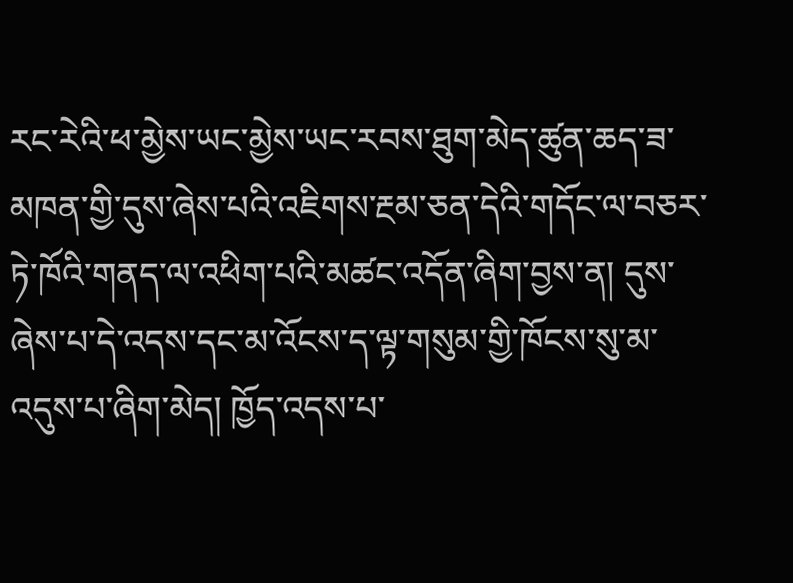རང་རེའི་ཕ་མྱེས་ཡང་མྱེས་ཡང་རབས་ཐུག་མེད་ཚུན་ཆད་ཟ་མཁན་གྱི་དུས་ཞེས་པའི་འཇིགས་རྔམ་ཅན་དེའི་གདོང་ལ་བཅར་ཏེ་ཁོའི་གནད་ལ་འཕིག་པའི་མཚང་འདོན་ཞིག་བྱས་ན། དུས་ཞེས་པ་དེ་འདས་དང་མ་འོངས་ད་ལྟ་གསུམ་གྱི་ཁོངས་སུ་མ་འདུས་པ་ཞིག་མེད། ཁྱོད་འདས་པ་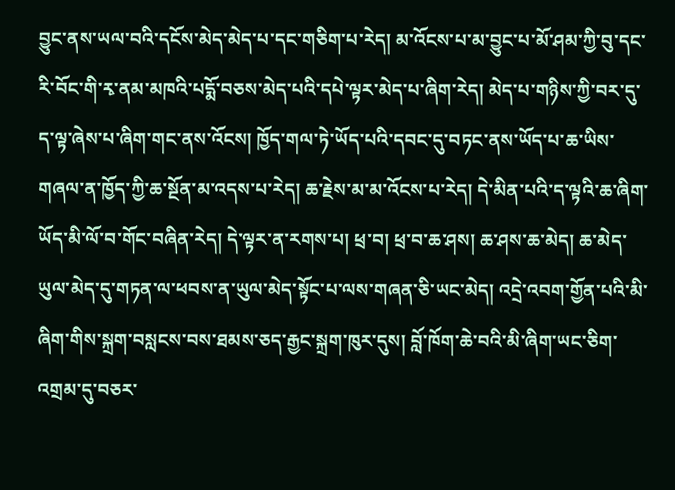བྱུང་ནས་ཡལ་བའི་དངོས་མེད་མེད་པ་དང་གཅིག་པ་རེད། མ་འོངས་པ་མ་བྱུང་པ་མོ་ཤམ་ཀྱི་བུ་དང་རི་བོང་གི་རྭ་ནམ་མཁའི་པདྨོ་བཅས་མེད་པའི་དཔེ་ལྟར་མེད་པ་ཞིག་རེད། མེད་པ་གཉིས་ཀྱི་བར་དུ་ད་ལྟ་ཞེས་པ་ཞིག་གང་ནས་འོངས། ཁྱོད་གལ་ཏེ་ཡོད་པའི་དབང་དུ་བཏང་ནས་ཡོད་པ་ཆ་ཡིས་གཞལ་ན་ཁྱོད་ཀྱི་ཆ་སྔོན་མ་འདས་པ་རེད། ཆ་རྗེས་མ་མ་འོངས་པ་རེད། དེ་མིན་པའི་ད་ལྟའི་ཆ་ཞིག་ཡོད་མི་ལོ་བ་གོང་བཞིན་རེད། དེ་ལྟར་ན་རགས་པ། ཕྲ་བ། ཕྲ་བ་ཆ་ཤས། ཆ་ཤས་ཆ་མེད། ཆ་མེད་ཡུལ་མེད་དུ་གཏན་ལ་ཕབས་ན་ཡུལ་མེད་སྟོང་པ་ལས་གཞན་ཅི་ཡང་མེད། འདྲེ་འབག་གྱོན་པའི་མི་ཞིག་གིས་སྐྲག་བསླངས་བས་ཐམས་ཅད་རྒྱང་སྐྲག་ཁུར་དུས། བློ་ཁོག་ཆེ་བའི་མི་ཞིག་ཡང་ཅིག་འགྲམ་དུ་བཅར་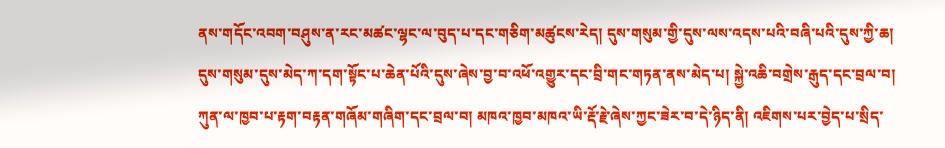ནས་གདོང་འབག་བཤུས་ན་རང་མཚང་ལྷང་ལ་བུད་པ་དང་གཅིག་མཚུངས་རེད། དུས་གསུམ་གྱི་དུས་ལས་འདས་པའི་བཞི་པའི་དུས་ཀྱི་ཆ། དུས་གསུམ་དུས་མེད་ཀ་དག་སྟོང་པ་ཆེན་པོའི་དུས་ཞེས་བྱ་བ་འཕོ་འགྱུར་དང་བྲི་གང་གཏན་ནས་མེད་པ། སྐྱེ་འཆི་བགྲེས་རྒུད་དང་བྲལ་བ། ཀུན་ལ་ཁྱབ་པ་རྟག་བརྟན་གཞོམ་གཞིག་དང་བྲལ་བ། མཁའ་ཁྱབ་མཁའ་ཡི་རྡོ་རྗེ་ཞེས་ཀྱང་ཟེར་བ་དེ་ཉིད་ནི། འཇིགས་པར་བྱེད་པ་སྲིད་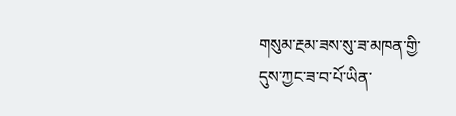གསུམ་རྔམ་ཟས་སུ་ཟ་མཁན་གྱི་དུས་ཀྱང་ཟ་བ་པོ་ཡིན་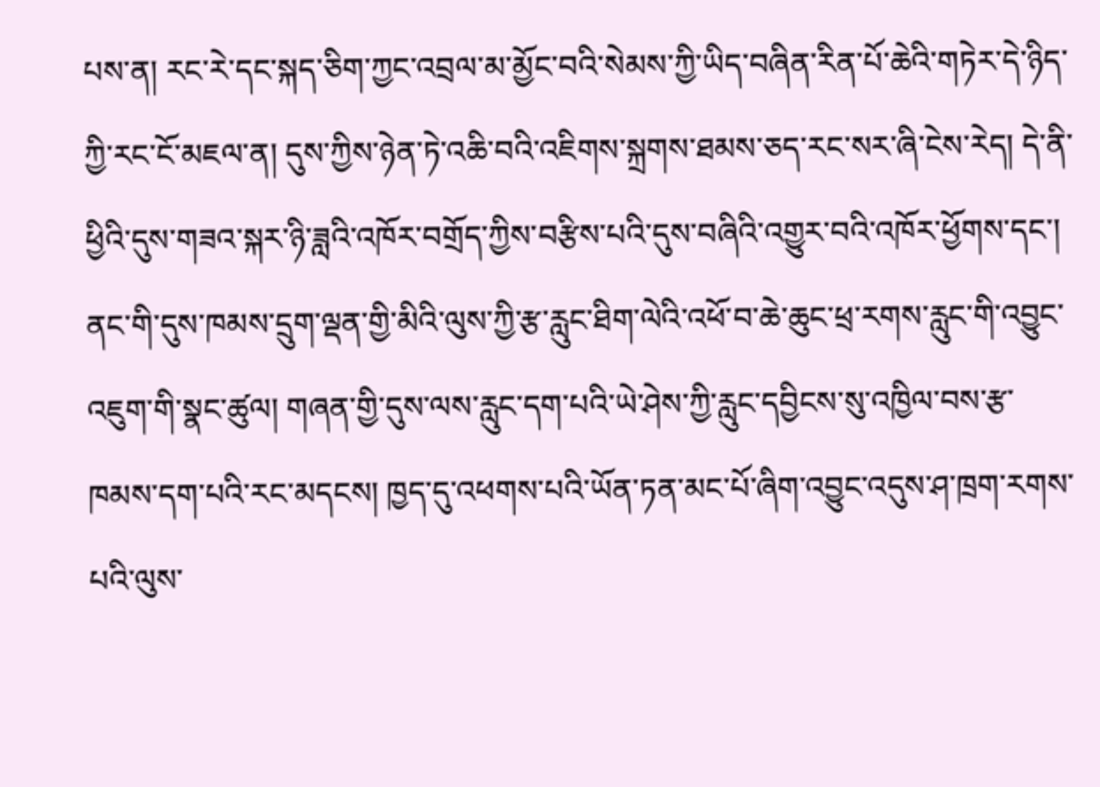པས་ན། རང་རེ་དང་སྐད་ཅིག་ཀྱང་འབྲལ་མ་མྱོང་བའི་སེམས་ཀྱི་ཡིད་བཞིན་རིན་པོ་ཆེའི་གཏེར་དེ་ཉིད་ཀྱི་རང་ངོ་མཇལ་ན། དུས་ཀྱིས་ཉེན་ཏེ་འཆི་བའི་འཇིགས་སྐྲགས་ཐམས་ཅད་རང་སར་ཞི་ངེས་རེད། དེ་ནི་ཕྱིའི་དུས་གཟའ་སྐར་ཉི་ཟླའི་འཁོར་བགྲོད་ཀྱིས་བརྩིས་པའི་དུས་བཞིའི་འགྱུར་བའི་འཁོར་ཕྱོགས་དང་། ནང་གི་དུས་ཁམས་དྲུག་ལྡན་གྱི་མིའི་ལུས་ཀྱི་རྩ་རླུང་ཐིག་ལེའི་འཕོ་བ་ཆེ་ཆུང་ཕྲ་རགས་རླུང་གི་འབྱུང་འཇུག་གི་སྣང་ཚུལ། གཞན་གྱི་དུས་ལས་རླུང་དག་པའི་ཡེ་ཤེས་ཀྱི་རླུང་དབྱིངས་སུ་འཁྱིལ་བས་རྩ་ཁམས་དག་པའི་རང་མདངས། ཁྱད་དུ་འཕགས་པའི་ཡོན་ཏན་མང་པོ་ཞིག་འབྱུང་འདུས་ཤ་ཁྲག་རགས་པའི་ལུས་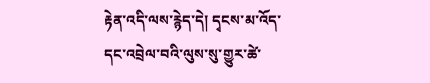རྟེན་འདི་ལས་རྙེད་དེ། དྭངས་མ་འོད་དང་འབྲེལ་བའི་ལུས་སུ་གྱུར་ཚེ་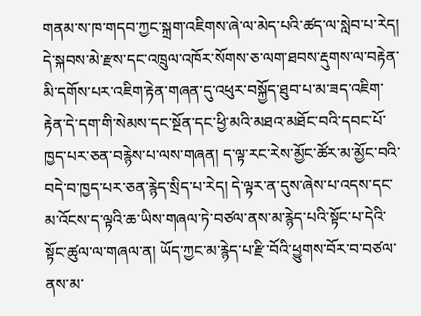གནམ་ས་ཁ་གདབ་ཀྱང་སྐྲག་འཇིགས་ཞེ་ལ་མེད་པའི་ཚད་ལ་སླེབ་པ་རེད། དེ་སྐབས་མེ་རྫས་དང་འཁྲུལ་འཁོར་སོགས་ཅ་ལག་ཐབས་རྡུགས་ལ་བརྟེན་མི་དགོས་པར་འཇིག་རྟེན་གཞན་དུ་འཕུར་བསྐྱོད་ཐུབ་པ་མ་ཟད་འཇིག་རྟེན་དེ་དག་གི་སེམས་དང་སྔོན་དང་ཕྱི་མའི་མཐའ་མཐོང་བའི་དབང་པོ་ཁྱད་པར་ཅན་བརྙེས་པ་ལས་གཞན། ད་ལྟ་རང་རེས་མྱོང་ཚོར་མ་མྱོང་བའི་བདེ་བ་ཁྱད་པར་ཅན་རྙེད་སྲིད་པ་རེད། དེ་ལྟར་ན་དུས་ཞེས་པ་འདས་དང་མ་འོངས་ད་ལྟའི་ཆ་ཡིས་གཞལ་ཏེ་བཙལ་ནས་མ་རྙེད་པའི་སྟོང་པ་དེའི་སྟོང་ཚུལ་ལ་གཞལ་ན། ཡོད་ཀྱང་མ་རྙེད་པ་རྫི་བོའི་ཕྱུགས་བོར་བ་བཙལ་ནས་མ་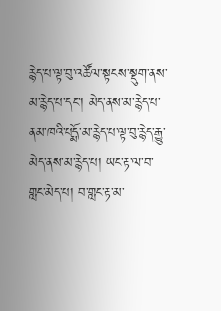རྙེད་པ་ལྟ་བུ་འཚོལ་སྟངས་སྡུག་ནས་མ་རྙེད་པ་དང་། མེད་ནས་མ་རྙེད་པ་ནམ་ཁའི་པདྨོ་མ་རྙེད་པ་ལྟ་བུ་རྙེད་རྒྱུ་མེད་ནས་མ་རྙེད་པ། ཡང་རྟ་ལ་བ་གླང་མེད་པ། བ་གླང་རྟ་མ་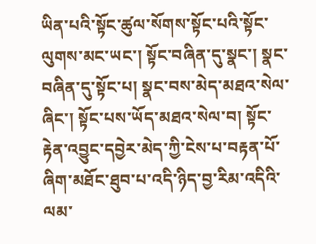ཡིན་པའི་སྟོང་ཚུལ་སོགས་སྟོང་པའི་སྟོང་ལུགས་མང་ཡང་། སྟོང་བཞིན་དུ་སྣང་། སྣང་བཞིན་དུ་སྟོང་པ། སྣང་བས་མེད་མཐའ་སེལ་ཞིང་། སྟོང་པས་ཡོད་མཐའ་སེལ་བ། སྟོང་རྟེན་འབྱུང་དབྱེར་མེད་ཀྱི་ངེས་པ་བརྟན་པོ་ཞིག་མཐོང་ཐུབ་པ་འདི་ཉིད་བྱ་རིམ་འདིའི་ལམ་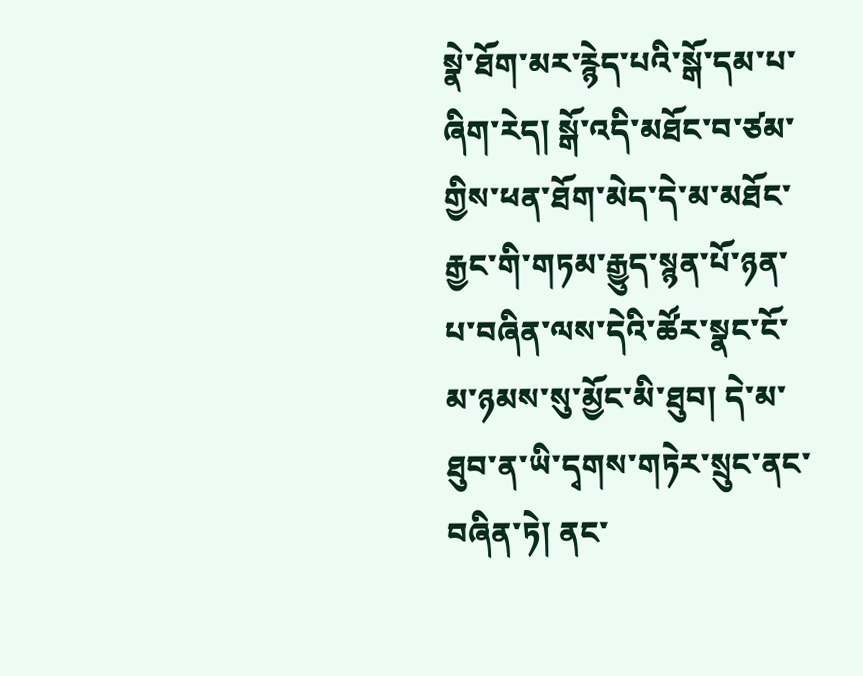སྣེ་ཐོག་མར་རྙེད་པའི་སྒོ་དམ་པ་ཞིག་རེད། སྒོ་འདི་མཐོང་བ་ཙམ་གྱིས་ཕན་ཐོག་མེད་དེ་མ་མཐོང་རྒྱང་གི་གཏམ་རྒྱུད་སྙན་པོ་ཉན་པ་བཞིན་ལས་དེའི་ཚོར་སྣང་ངོ་མ་ཉམས་སུ་མྱོང་མི་ཐུབ། དེ་མ་ཐུབ་ན་ཡི་དྭགས་གཏེར་སྲུང་ནང་བཞིན་ཏེ། ནང་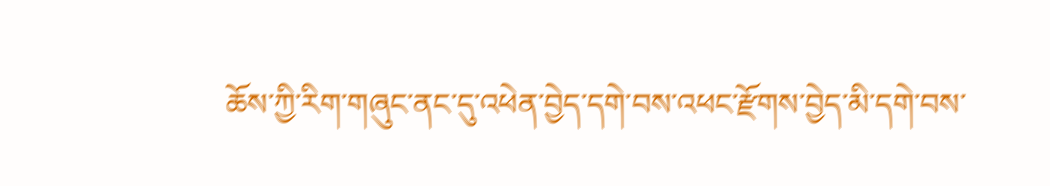ཆོས་ཀྱི་རིག་གཞུང་ནང་དུ་འཕེན་བྱེད་དགེ་བས་འཕང་རྫོགས་བྱེད་མི་དགེ་བས་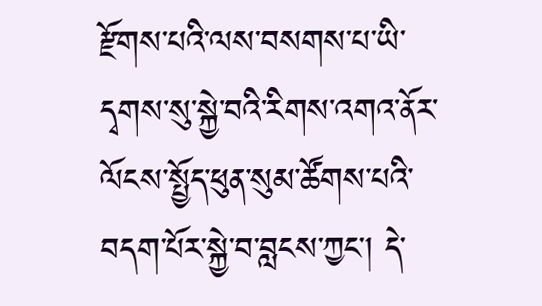རྫོགས་པའི་ལས་བསགས་པ་ཡི་དྭགས་སུ་སྐྱེ་བའི་རིགས་འགའ་ནོར་ལོངས་སྤྱོད་ཕུན་སུམ་ཚོགས་པའི་བདག་པོར་སྐྱེ་བ་བླངས་ཀྱང་། དེ་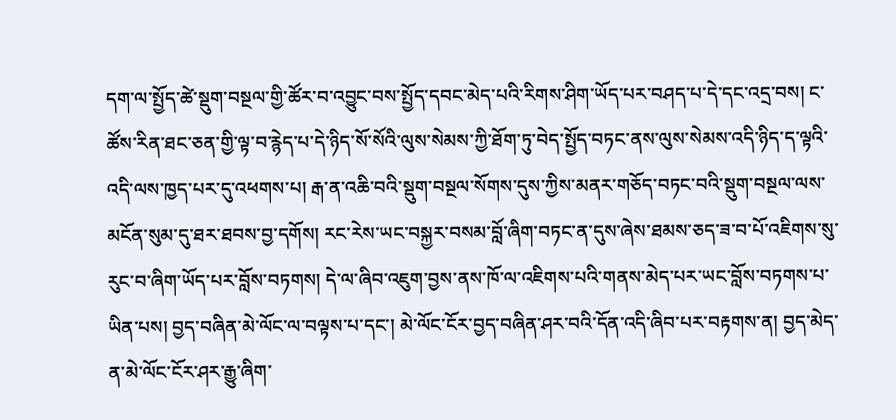དག་ལ་སྤྱོད་ཚེ་སྡུག་བསྔལ་གྱི་ཚོར་བ་འབྱུང་བས་སྤྱོད་དབང་མེད་པའི་རིགས་ཤིག་ཡོད་པར་བཤད་པ་དེ་དང་འདྲ་བས། ང་ཚོས་རིན་ཐང་ཅན་གྱི་ལྟ་བ་རྙེད་པ་དེ་ཉིད་སོ་སོའི་ལུས་སེམས་ཀྱི་ཐོག་ཏུ་བེད་སྤྱོད་བཏང་ནས་ལུས་སེམས་འདི་ཉིད་ད་ལྟའི་འདི་ལས་ཁྱད་པར་དུ་འཕགས་པ། རྒ་ན་འཆི་བའི་སྡུག་བསྔལ་སོགས་དུས་ཀྱིས་མནར་གཅོད་བཏང་བའི་སྡུག་བསྔལ་ལས་མངོན་སུམ་དུ་ཐར་ཐབས་བྱ་དགོས། རང་རེས་ཡང་བསྐྱར་བསམ་བློ་ཞིག་བཏང་ན་དུས་ཞེས་ཐམས་ཅད་ཟ་བ་པོ་འཇིགས་སུ་རུང་བ་ཞིག་ཡོད་པར་བློས་བཏགས། དེ་ལ་ཞིབ་འཇུག་བྱས་ནས་ཁོ་ལ་འཇིགས་པའི་གནས་མེད་པར་ཡང་བློས་བཏགས་པ་ཡིན་པས། བྱད་བཞིན་མེ་ལོང་ལ་བལྟས་པ་དང་། མེ་ལོང་ངོར་བྱད་བཞིན་ཤར་བའི་དོན་འདི་ཞིབ་པར་བརྟགས་ན། བྱད་མེད་ན་མེ་ལོང་ངོར་ཤར་རྒྱུ་ཞིག་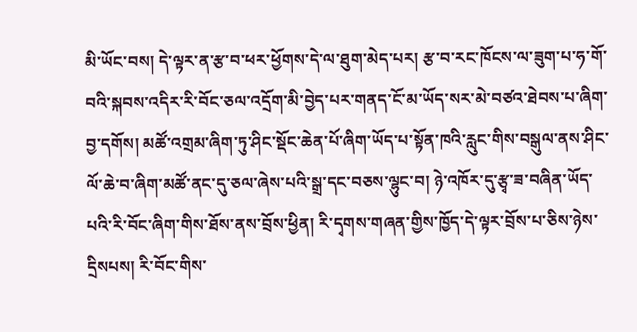མི་ཡོང་བས། དེ་ལྟར་ན་རྩ་བ་ཕར་ཕྱོགས་དེ་ལ་ཐུག་མེད་པར། རྩ་བ་རང་ཁོངས་ལ་ཟུག་པ་ཧ་གོ་བའི་སྐབས་འདིར་རི་བོང་ཅལ་འདྲོག་མི་བྱེད་པར་གནད་ངོ་མ་ཡོད་སར་མེ་བཙའ་ཐེབས་པ་ཞིག་བྱ་དགོས། མཚོ་འགྲམ་ཞིག་ཏུ་ཤིང་སྡོང་ཆེན་པོ་ཞིག་ཡོད་པ་སྟོན་ཁའི་རླུང་གིས་བསྒུལ་ནས་ཤིང་ལོ་ཆེ་བ་ཞིག་མཚོ་ནང་དུ་ཅལ་ཞེས་པའི་སྒྲ་དང་བཅས་ལྷུང་བ། ཉེ་འཁོར་དུ་རྩྭ་ཟ་བཞིན་ཡོད་པའི་རི་བོང་ཞིག་གིས་ཐོས་ནས་བྲོས་ཕྱིན། རི་དྭགས་གཞན་གྱིས་ཁྱོད་དེ་ལྟར་བྲོས་པ་ཅིས་ཉེས་དྲིསཔས། རི་བོང་གིས་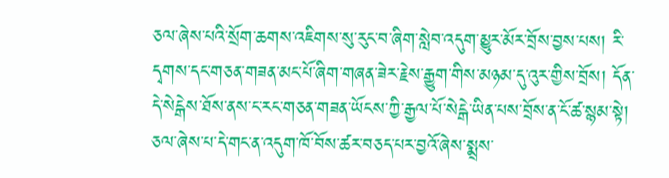ཅལ་ཞེས་པའི་སྲོག་ཆགས་འཇིགས་སུ་རུང་བ་ཞིག་སླེབ་འདུག་མྱུར་མོར་བྲོས་བྱས་པས། རི་དྭགས་དང་གཅན་གཟན་མང་པོ་ཞིག་གཞན་ཟེར་རྗེས་རྒྱུག་གིས་མཉམ་དུ་འུར་གྱིས་བྲོས། དོན་དེ་སེངྒེས་ཐོས་ནས་ང་རང་གཅན་གཟན་ཡོངས་ཀྱི་རྒྱལ་པོ་སེངྒེ་ཡིན་པས་བྲོས་ན་ངོ་ཚ་སྙམ་སྟེ། ཅལ་ཞེས་པ་དེ་གང་ན་འདུག་ཁོ་བོས་ཚར་བཅད་པར་བྱའོ་ཞེས་སྨྲས་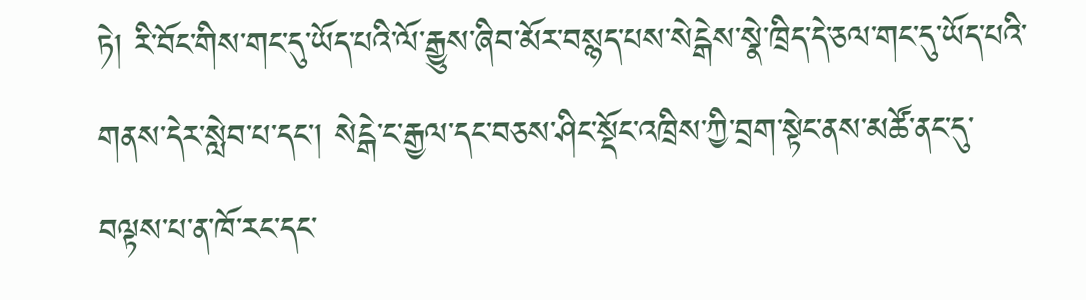ཏེ། རི་བོང་གིས་གང་དུ་ཡོད་པའི་ལོ་རྒྱུས་ཞིབ་མོར་བསྙད་པས་སེངྒེས་སྣེ་ཁྲིད་དེ་ཅལ་གང་དུ་ཡོད་པའི་གནས་དེར་སླེབ་པ་དང་། སེངྒེ་ང་རྒྱལ་དང་བཅས་ཤིང་སྡོང་འཁྲིས་ཀྱི་བྲག་སྟེང་ནས་མཚོ་ནང་དུ་བལྟས་པ་ན་ཁོ་རང་དང་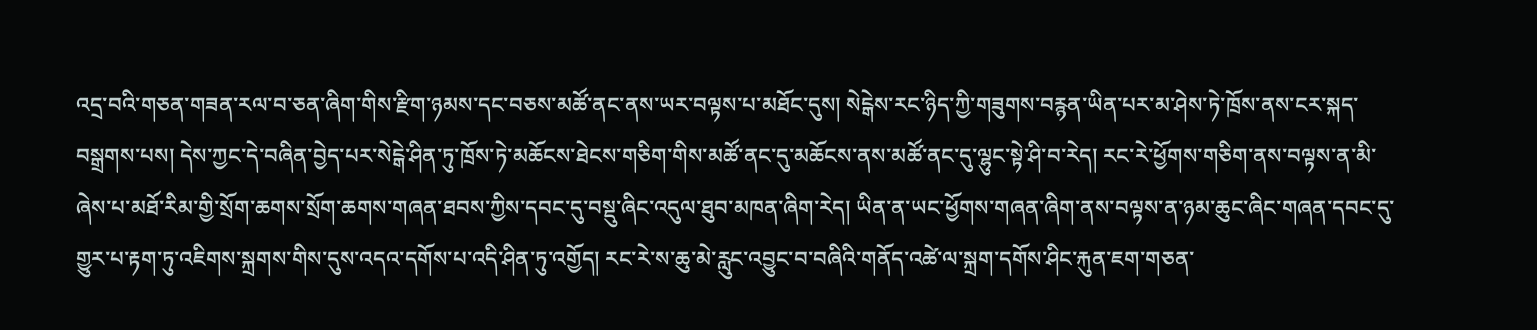འདྲ་བའི་གཅན་གཟན་རལ་བ་ཅན་ཞིག་གིས་རྫིག་ཉམས་དང་བཅས་མཚོ་ནང་ནས་ཡར་བལྟས་པ་མཐོང་དུས། སེངྒེས་རང་ཉིད་ཀྱི་གཟུགས་བརྙན་ཡིན་པར་མ་ཤེས་ཏེ་ཁྲོས་ནས་ངར་སྐད་བསྒྲགས་པས། དེས་ཀྱང་དེ་བཞིན་བྱེད་པར་སེངྒེ་ཤིན་ཏུ་ཁྲོས་ཏེ་མཆོངས་ཐེངས་གཅིག་གིས་མཚོ་ནང་དུ་མཆོངས་ནས་མཚོ་ནང་དུ་ལྷུང་སྟེ་ཤི་བ་རེད། རང་རེ་ཕྱོགས་གཅིག་ནས་བལྟས་ན་མི་ཞེས་པ་མཐོ་རིམ་གྱི་སྲོག་ཆགས་སྲོག་ཆགས་གཞན་ཐབས་ཀྱིས་དབང་དུ་བསྡུ་ཞིང་འདུལ་ཐུབ་མཁན་ཞིག་རེད། ཡིན་ན་ཡང་ཕྱོགས་གཞན་ཞིག་ནས་བལྟས་ན་ཉམ་ཆུང་ཞིང་གཞན་དབང་དུ་གྱུར་པ་རྟག་ཏུ་འཇིགས་སྐྲགས་གིས་དུས་འདའ་དགོས་པ་འདི་ཤིན་ཏུ་འགྱོད། རང་རེ་ས་ཆུ་མེ་རླུང་འབྱུང་བ་བཞིའི་གནོད་འཚེ་ལ་སྐྲག་དགོས་ཤིང་རྐུན་ཇག་གཅན་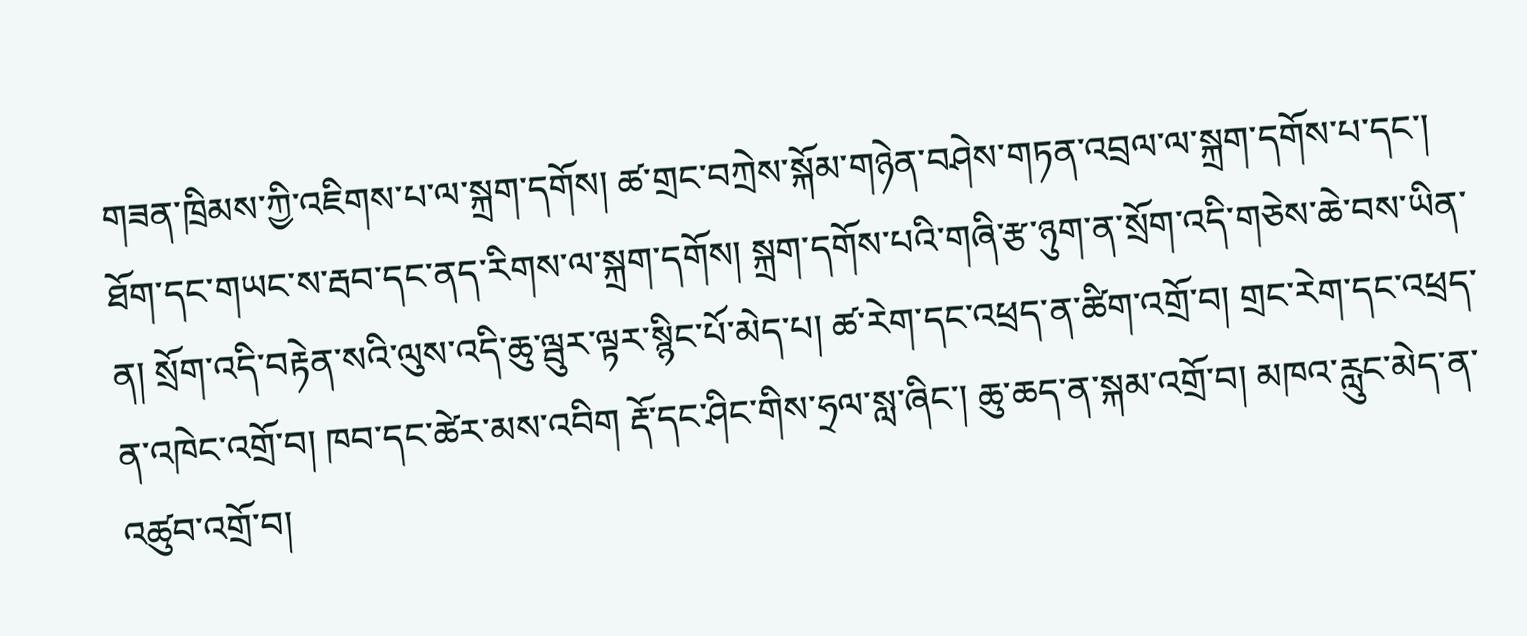གཟན་ཁྲིམས་ཀྱི་འཇིགས་པ་ལ་སྐྲག་དགོས། ཚ་གྲང་བཀྲེས་སྐོམ་གཉེན་བཤེས་གཏན་འབྲལ་ལ་སྐྲག་དགོས་པ་དང་། ཐོག་དང་གཡང་ས་རྦབ་དང་ནད་རིགས་ལ་སྐྲག་དགོས། སྐྲག་དགོས་པའི་གཞི་རྩ་ཉུག་ན་སྲོག་འདི་གཅེས་ཆེ་བས་ཡིན་ན། སྲོག་འདི་བརྟེན་སའི་ལུས་འདི་ཆུ་ལྦུར་ལྟར་སྙིང་པོ་མེད་པ། ཚ་རེག་དང་འཕྲད་ན་ཚིག་འགྲོ་བ། གྲང་རེག་དང་འཕྲད་ན་འཁེང་འགྲོ་བ། ཁབ་དང་ཚེར་མས་འབིག རྡོ་དང་ཤིང་གིས་ཧྲལ་སླ་ཞིང་། ཆུ་ཆད་ན་སྐམ་འགྲོ་བ། མཁའ་རླུང་མེད་ན་འཚུབ་འགྲོ་བ།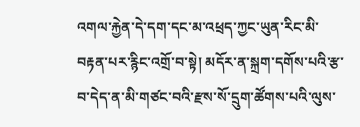འགལ་རྐྱེན་དེ་དག་དང་མ་འཕྲད་ཀྱང་ཡུན་རིང་མི་བརྟན་པར་རྙིང་འགྲོ་བ་སྟེ། མདོར་ན་སྐྲག་དགོས་པའི་རྩ་བ་དེད་ན་མི་གཙང་བའི་རྫས་སོ་དྲུག་ཚོགས་པའི་ལུས་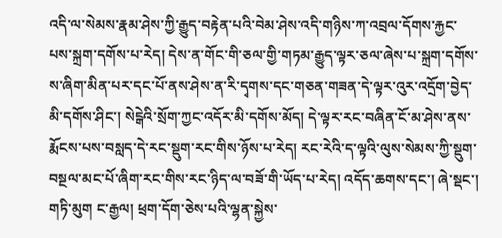འདི་ལ་སེམས་རྣམ་ཤེས་ཀྱི་རྒྱུད་བརྟེན་པའི་བེམ་ཤེས་འདི་གཉིས་ཀ་འབྲལ་དོགས་རྐྱང་པས་སྐྲག་དགོས་པ་རེད། དེས་ན་གོང་གི་ཅལ་གྱི་གཏམ་རྒྱུད་ལྟར་ཅལ་ཞེས་པ་སྐྲག་དགོས་ས་ཞིག་མིན་པར་དང་པོ་ནས་ཤེས་ན་རི་དྭགས་དང་གཅན་གཟན་དེ་ལྟར་འུར་འདྲོག་བྱེད་མི་དགོས་ཤིང་། སེངྒེའི་སྲོག་ཀྱང་འདོར་མི་དགོས་མོད། དེ་ལྟར་རང་བཞིན་ངོ་མ་ཤེས་ནས་རྨོངས་པས་བསླད་དེ་རང་སྡུག་རང་གིས་ཉོས་པ་རེད། རང་རེའི་ད་ལྟའི་ལུས་སེམས་ཀྱི་སྡུག་བསྔལ་མང་པོ་ཞིག་རང་གིས་རང་ཉིད་ལ་བཟོ་གི་ཡོད་པ་རེད། འདོད་ཆགས་དང་། ཞེ་སྡང་། གཏི་མུག ང་རྒྱལ། ཕྲག་དོག་ཅེས་པའི་ལྷན་སྐྱེས་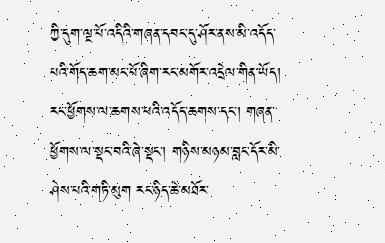ཀྱི་དུག་ལྔ་པོ་འདིའི་གཞན་དབང་དུ་ཤོར་ནས་མི་འདོད་པའི་གོད་ཆག་མང་པོ་ཞིག་རང་མགོར་འདྲེལ་གིན་ཡོད། རང་ཕྱོགས་ལ་ཆགས་པའི་འདོད་ཆགས་དང་། གཞན་ཕྱོགས་ལ་སྡང་བའི་ཞེ་སྡང་། གཉིས་མཉམ་བླང་དོར་མི་ཤེས་པའི་གཏི་མུག རང་ཉིད་ཆེ་མཐོར་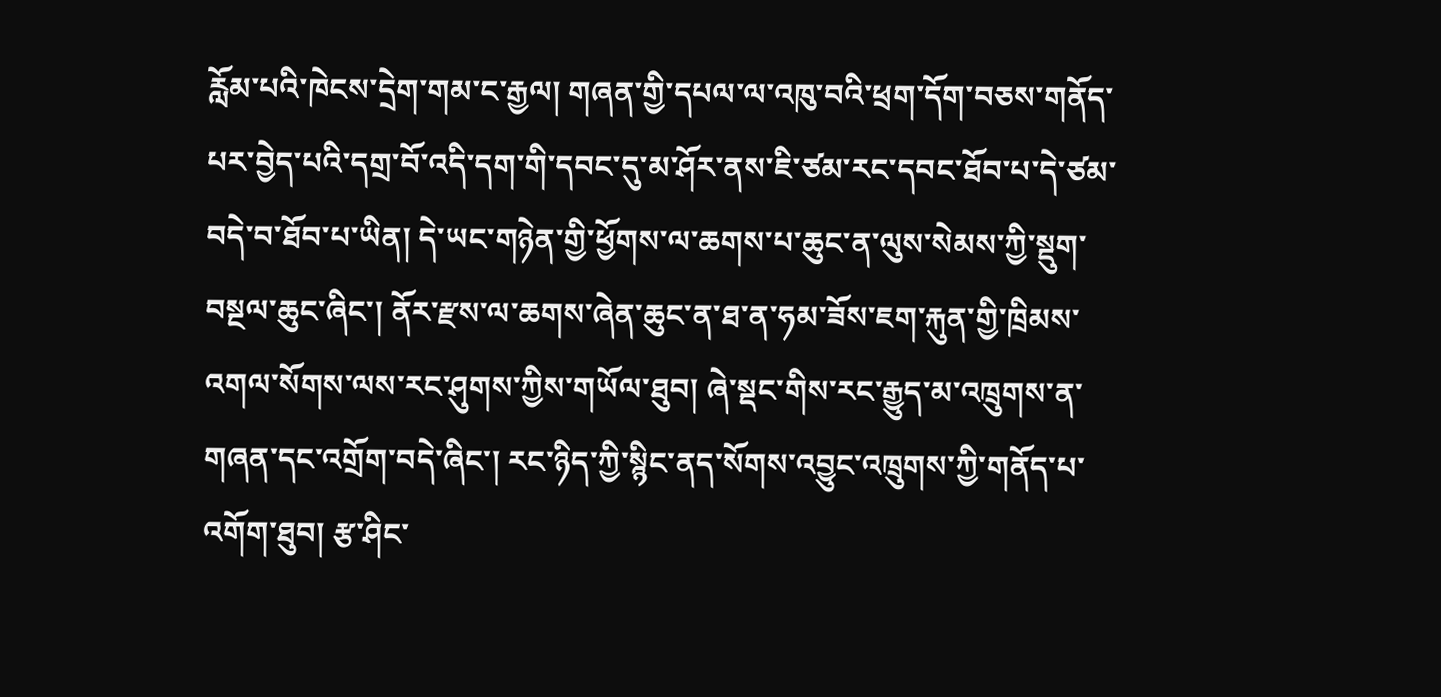རློམ་པའི་ཁེངས་དྲེག་གམ་ང་རྒྱལ། གཞན་གྱི་དཔལ་ལ་འཁུ་བའི་ཕྲག་དོག་བཅས་གནོད་པར་བྱེད་པའི་དགྲ་བོ་འདི་དག་གི་དབང་དུ་མ་ཤོར་ནས་ཇི་ཙམ་རང་དབང་ཐོབ་པ་དེ་ཙམ་བདེ་བ་ཐོབ་པ་ཡིན། དེ་ཡང་གཉེན་གྱི་ཕྱོགས་ལ་ཆགས་པ་ཆུང་ན་ལུས་སེམས་ཀྱི་སྡུག་བསྔལ་ཆུང་ཞིང་། ནོར་རྫས་ལ་ཆགས་ཞེན་ཆུང་ན་ཐ་ན་ཧམ་ཟོས་ཇག་རྐུན་གྱི་ཁྲིམས་འགལ་སོགས་ལས་རང་ཤུགས་ཀྱིས་གཡོལ་ཐུབ། ཞེ་སྡང་གིས་རང་རྒྱུད་མ་འཁྲུགས་ན་གཞན་དང་འགྲོག་བདེ་ཞིང་། རང་ཉིད་ཀྱི་སྙིང་ནད་སོགས་འབྱུང་འཁྲུགས་ཀྱི་གནོད་པ་འགོག་ཐུབ། རྩ་ཤིང་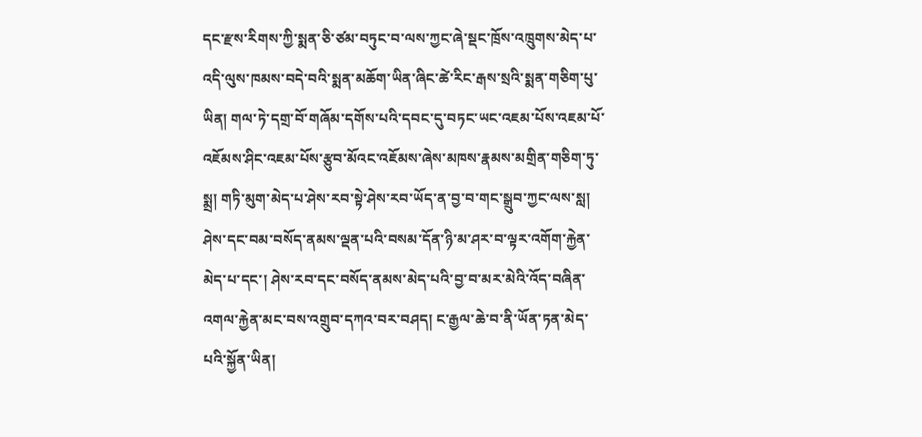དང་རྫས་རིགས་ཀྱི་སྨན་ཅི་ཙམ་བཏུང་བ་ལས་ཀྱང་ཞེ་སྡང་ཁྲོས་འཁྲུགས་མེད་པ་འདི་ལུས་ཁམས་བདེ་བའི་སྨན་མཆོག་ཡིན་ཞིང་ཚེ་རིང་རྒས་སྲའི་སྨན་གཅིག་པུ་ཡིན། གལ་ཏེ་དགྲ་བོ་གཞོམ་དགོས་པའི་དབང་དུ་བཏང་ཡང་འཇམ་པོས་འཇམ་པོ་འཇོམས་ཤིང་འཇམ་པོས་རྩུབ་མོའང་འཇོམས་ཞེས་མཁས་རྣམས་མགྲིན་གཅིག་ཏུ་སྨྲ། གཏི་མུག་མེད་པ་ཤེས་རབ་སྟེ་ཤེས་རབ་ཡོད་ན་བྱ་བ་གང་སྒྲུབ་ཀྱང་ལས་སླ། ཤེས་དང་བམ་བསོད་ནམས་ལྡན་པའི་བསམ་དོན་ཉི་མ་ཤར་བ་ལྟར་འགོག་རྐྱེན་མེད་པ་དང་། ཤེས་རབ་དང་བསོད་ནམས་མེད་པའི་བྱ་བ་མར་མེའི་འོད་བཞིན་འགལ་རྐྱེན་མང་བས་འགྲུབ་དཀའ་བར་བཤད། ང་རྒྱལ་ཆེ་བ་ནི་ཡོན་ཏན་མེད་པའི་སྐྱོན་ཡིན།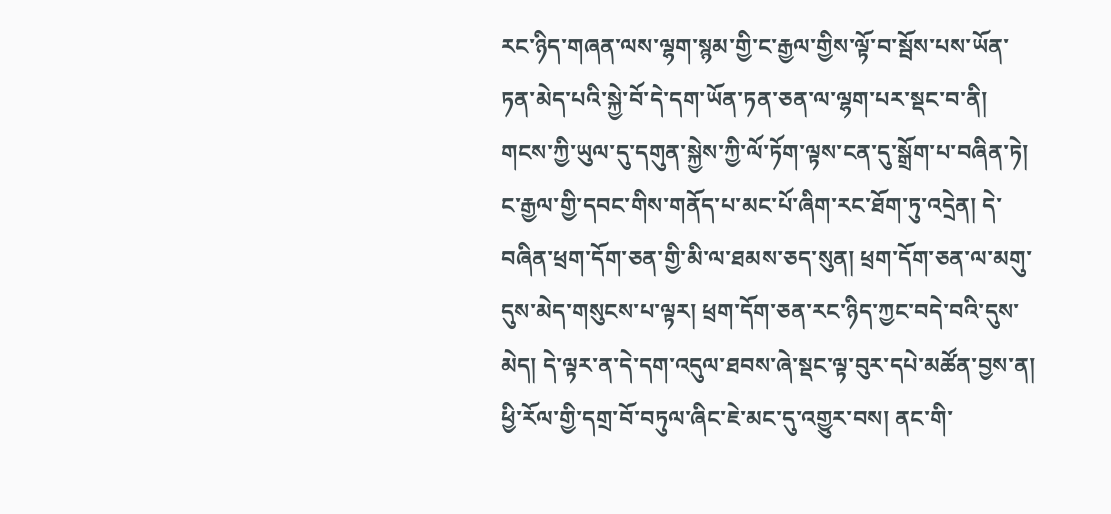རང་ཉིད་གཞན་ལས་ལྷག་སྙམ་གྱི་ང་རྒྱལ་གྱིས་ལྟོ་བ་སྦོས་པས་ཡོན་ཏན་མེད་པའི་སྐྱེ་བོ་དེ་དག་ཡོན་ཏན་ཅན་ལ་ལྷག་པར་སྡང་བ་ནི། གངས་ཀྱི་ཡུལ་དུ་དགུན་སྐྱེས་ཀྱི་ལོ་ཏོག་ལྟས་ངན་དུ་སྒྲོག་པ་བཞིན་ཏེ། ང་རྒྱལ་གྱི་དབང་གིས་གནོད་པ་མང་པོ་ཞིག་རང་ཐོག་ཏུ་འདྲེན། དེ་བཞིན་ཕྲག་དོག་ཅན་གྱི་མི་ལ་ཐམས་ཅད་སུན། ཕྲག་དོག་ཅན་ལ་མགུ་དུས་མེད་གསུངས་པ་ལྟར། ཕྲག་དོག་ཅན་རང་ཉིད་ཀྱང་བདེ་བའི་དུས་མེད། དེ་ལྟར་ན་དེ་དག་འདུལ་ཐབས་ཞེ་སྡང་ལྟ་བུར་དཔེ་མཚོན་བྱས་ན། ཕྱི་རོལ་གྱི་དགྲ་བོ་བཏུལ་ཞིང་ཇེ་མང་དུ་འགྱུར་བས། ནང་གི་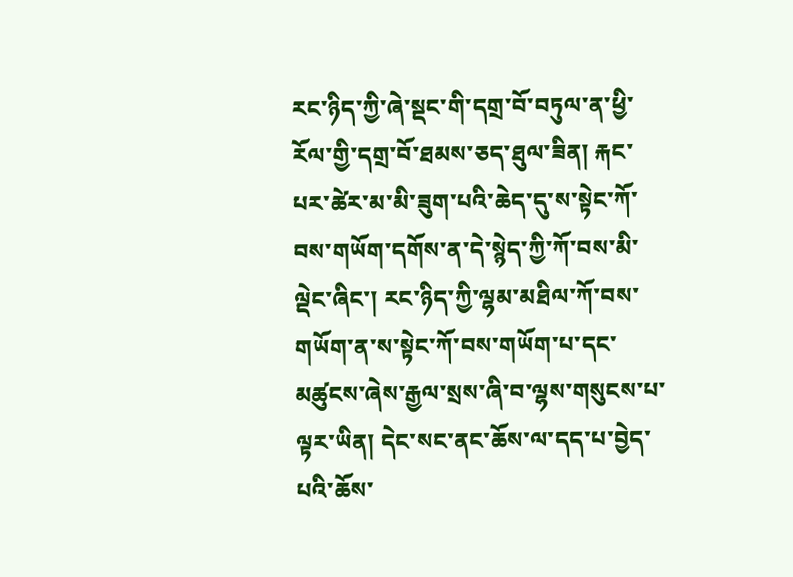རང་ཉིད་ཀྱི་ཞེ་སྡང་གི་དགྲ་བོ་བཏུལ་ན་ཕྱི་རོལ་གྱི་དགྲ་བོ་ཐམས་ཅད་ཐུལ་ཟིན། རྐང་པར་ཚེར་མ་མི་ཟུག་པའི་ཆེད་དུ་ས་སྟེང་ཀོ་བས་གཡོག་དགོས་ན་དེ་སྙེད་ཀྱི་ཀོ་བས་མི་ལྡེང་ཞིང་། རང་ཉིད་ཀྱི་ལྷམ་མཐིལ་ཀོ་བས་གཡོག་ན་ས་སྟེང་ཀོ་བས་གཡོག་པ་དང་མཚུངས་ཞེས་རྒྱལ་སྲས་ཞི་བ་ལྷས་གསུངས་པ་ལྟར་ཡིན། དེང་སང་ནང་ཆོས་ལ་དད་པ་བྱེད་པའི་ཆོས་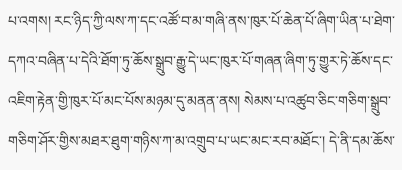པ་འགས། རང་ཉིད་ཀྱི་ལས་ཀ་དང་འཚོ་བ་མ་གཞི་ནས་ཁུར་པོ་ཆེན་པོ་ཞིག་ཡིན་པ་ཐེག་དཀའ་བཞིན་པ་དེའི་ཐོག་ཏུ་ཆོས་སྒྲུབ་རྒྱུ་དེ་ཡང་ཁུར་པོ་གཞན་ཞིག་ཏུ་གྱུར་ཏེ་ཆོས་དང་འཇིག་རྟེན་གྱི་ཁུར་པོ་མང་པོས་མཉམ་དུ་མནན་ནས། སེམས་པ་འཚུབ་ཅིང་གཅིག་སྒྲུབ་གཅིག་ཤོར་གྱིས་མཐར་ཐུག་གཉིས་ཀ་མ་འགྲུབ་པ་ཡང་མང་རབ་མཐོང་། དེ་ནི་དམ་ཆོས་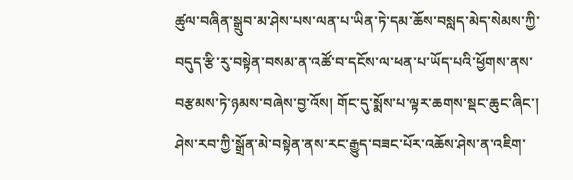ཚུལ་བཞིན་སྒྲུབ་མ་ཤེས་པས་ལན་པ་ཡིན་ཏེ་དམ་ཆོས་བསླད་མེད་སེམས་ཀྱི་བདུད་རྩི་རུ་བསྟེན་བསམ་ན་འཚོ་བ་དངོས་ལ་ཕན་པ་ཡོད་པའི་ཕྱོགས་ནས་བརྩམས་ཏེ་ཉམས་བཞེས་བྱ་འོས། གོང་དུ་སྨོས་པ་ལྟར་ཆགས་སྡང་ཆུང་ཞིང་། ཤེས་རབ་ཀྱི་སྒྲོན་མེ་བསྟེན་ནས་རང་རྒྱུད་བཟང་པོར་འཆོས་ཤེས་ན་འཇིག་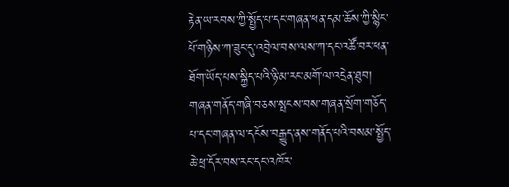རྟེན་ཡ་རབས་ཀྱི་སྤྱོད་པ་དང་གཞན་ཕན་དམ་ཆོས་ཀྱི་སྙིང་པོ་གཉིས་ཀ་ཟུང་དུ་འབྲེལ་བས་ལས་ཀ་དང་འཚོ་བར་ཕན་ཐོག་ཡོད་པས་སྐྱིད་པའི་ཉི་མ་རང་མགོ་ལ་འདྲེན་ཐུབ། གཞན་གནོད་གཞི་བཅས་སྤངས་བས་གཞན་སྲོག་གཅོད་པ་དང་གཞན་ལ་དངོས་བརྒྱུད་ནས་གནོད་པའི་བསམ་སྤྱོད་ཆེ་ཕྲ་དོར་བས་རང་དང་འཁོར་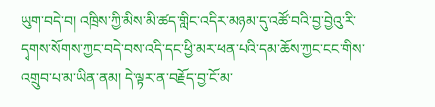ཡུག་བདེ་བ། འཁྲིས་ཀྱི་མིས་མི་ཚད་གླིང་འདིར་མཉམ་དུ་འཚོ་བའི་བྱ་བྱེའུ་རི་དྭགས་སོགས་ཀྱང་བདེ་བས་འདི་དང་ཕྱི་མར་ཕན་པའི་དམ་ཆོས་ཀྱང་ངང་གིས་འགྲུབ་པ་མ་ཡིན་ནམ། དེ་ལྟར་ན་བརྗོད་བྱ་ངོ་མ་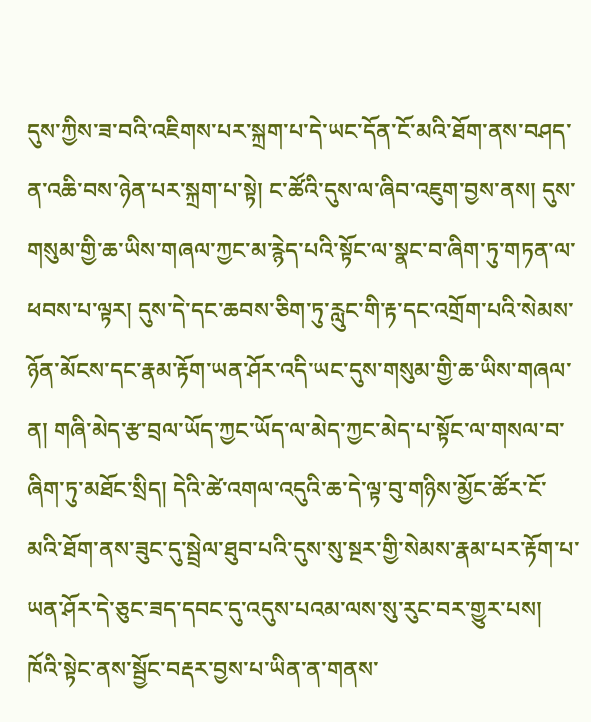དུས་ཀྱིས་ཟ་བའི་འཇིགས་པར་སྐྲག་པ་དེ་ཡང་དོན་ངོ་མའི་ཐོག་ནས་བཤད་ན་འཆི་བས་ཉེན་པར་སྐྲག་པ་སྟེ། ང་ཚོའི་དུས་ལ་ཞིབ་འཇུག་བྱས་ནས། དུས་གསུམ་གྱི་ཆ་ཡིས་གཞལ་ཀྱང་མ་རྙེད་པའི་སྟོང་ལ་སྣང་བ་ཞིག་ཏུ་གཏན་ལ་ཕབས་པ་ལྟར། དུས་དེ་དང་ཆབས་ཅིག་ཏུ་རླུང་གི་རྟ་དང་འགྲོག་པའི་སེམས་ཉོན་མོངས་དང་རྣམ་རྟོག་ཡན་ཤོར་འདི་ཡང་དུས་གསུམ་གྱི་ཆ་ཡིས་གཞལ་ན། གཞི་མེད་རྩ་བྲལ་ཡོད་ཀྱང་ཡོད་ལ་མེད་ཀྱང་མེད་པ་སྟོང་ལ་གསལ་བ་ཞིག་ཏུ་མཐོང་སྲིད། དེའི་ཚེ་འགལ་འདུའི་ཆ་དེ་ལྟ་བུ་གཉིས་མྱོང་ཚོར་ངོ་མའི་ཐོག་ནས་ཟུང་དུ་སྦྲེལ་ཐུབ་པའི་དུས་སུ་སྔར་གྱི་སེམས་རྣམ་པར་རྟོག་པ་ཡན་ཤོར་དེ་ཅུང་ཟད་དབང་དུ་འདུས་པའམ་ལས་སུ་རུང་བར་གྱུར་པས། ཁོའི་སྟེང་ནས་སྦྱོང་བརྡར་བྱས་པ་ཡིན་ན་གནས་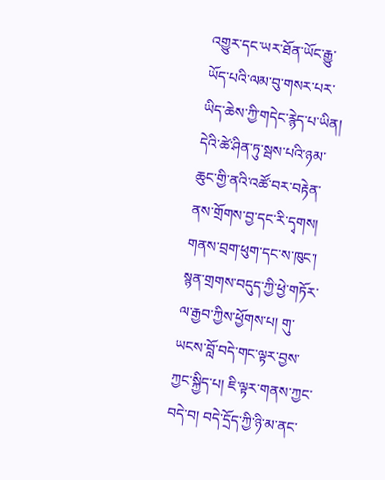འགྱུར་དང་ཡར་ཐོན་ཡོང་རྒྱུ་ཡོད་པའི་ལམ་བུ་གསར་པར་ཡིད་ཆེས་ཀྱི་གདེང་རྙེད་པ་ཡིན། དེའི་ཚེ་ཤིན་ཏུ་སྦས་པའི་ཉམ་ཆུང་གྱི་ནའི་འཚོ་བར་བརྟེན་ནས་གྲོགས་བྱ་དང་རི་དྭགས། གནས་བྲག་ཕུག་དང་ས་ཁུང་། སྙན་གྲགས་བདུད་ཀྱི་ཕྱེ་གཏོར་ལ་རྒྱབ་ཀྱིས་ཕྱོགས་པ། གུ་ཡངས་བློ་བདེ་གང་ལྟར་བྱས་ཀྱང་སྐྱིད་པ། ཇི་ལྟར་གནས་ཀྱང་བདེ་བ། བདེ་དྲོད་ཀྱི་ཉི་མ་ནང་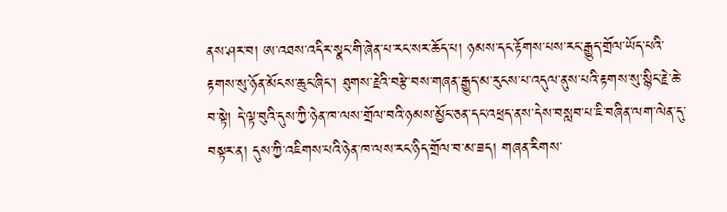ནས་ཤར་བ། ཨ་འཐས་འདིར་སྣང་གི་ཞེན་པ་རང་སར་ཆོད་པ། ཉམས་དང་རྟོགས་པས་རང་རྒྱུད་གྲོལ་ཡོད་པའི་རྟགས་སུ་ཉོན་མོངས་ཆུང་ཞིང་། ཐུགས་རྗེའི་བརྩེ་བས་གཞན་རྒྱུད་མ་རུངས་པ་འདུལ་ནུས་པའི་རྟགས་སུ་སྙིང་རྗེ་ཆེ་བ་སྟེ། དེ་ལྟ་བུའི་དུས་ཀྱི་ཉེན་ཁ་ལས་གྲོལ་བའི་ཉམས་མྱོང་ཅན་དང་འཕྲད་ནས་དེས་བསླབ་པ་ཇི་བཞིན་ལག་ལེན་དུ་བསྟར་ན། དུས་ཀྱི་འཇིགས་པའི་ཉེན་ཁ་ལས་རང་ཉིད་གྲོལ་བ་མ་ཟད། གཞན་རིགས་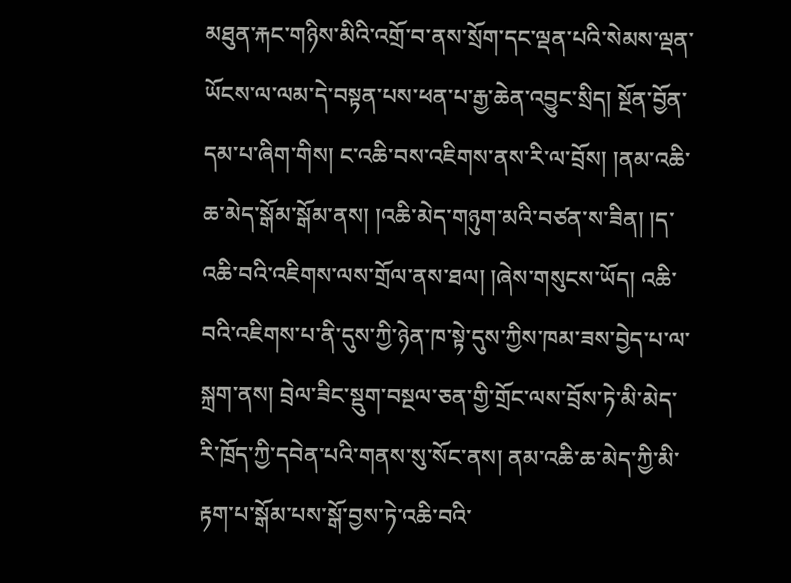མཐུན་རྐང་གཉིས་མིའི་འགྲོ་བ་ནས་སྲོག་དང་ལྡན་པའི་སེམས་ལྡན་ཡོངས་ལ་ལམ་དེ་བསྟན་པས་ཕན་པ་རྒྱ་ཆེན་འབྱུང་སྲིད། སྔོན་བྱོན་དམ་པ་ཞིག་གིས། ང་འཆི་བས་འཇིགས་ནས་རི་ལ་བྲོས། །ནམ་འཆི་ཆ་མེད་སྒོམ་སྒོམ་ནས། །འཆི་མེད་གཉུག་མའི་བཙན་ས་ཟིན། །ད་འཆི་བའི་འཇིགས་ལས་གྲོལ་ནས་ཐལ། །ཞེས་གསུངས་ཡོད། འཆི་བའི་འཇིགས་པ་ནི་དུས་ཀྱི་ཉེན་ཁ་སྟེ་དུས་ཀྱིས་ཁམ་ཟས་བྱེད་པ་ལ་སྐྲག་ནས། བྲེལ་ཟིང་སྡུག་བསྔལ་ཅན་གྱི་གྲོང་ལས་བྲོས་ཏེ་མི་མེད་རི་ཁྲོད་ཀྱི་དབེན་པའི་གནས་སུ་སོང་ནས། ནམ་འཆི་ཆ་མེད་ཀྱི་མི་རྟག་པ་སྒོམ་པས་སྒོ་བྱས་ཏེ་འཆི་བའི་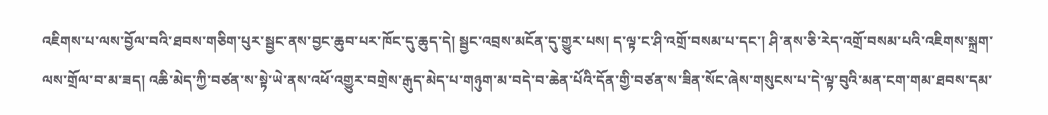འཇིགས་པ་ལས་བྱོལ་བའི་ཐབས་གཅིག་པུར་སྦྱང་ནས་བྱང་ཆུབ་པར་ཁོང་དུ་ཆུད་དེ། སྦྱང་འབྲས་མངོན་དུ་གྱུར་པས། ད་ལྟ་ང་ཤི་འགྲོ་བསམ་པ་དང་། ཤི་ནས་ཅི་རེད་འགྲོ་བསམ་པའི་འཇིགས་སྐྲག་ལས་གྲོལ་བ་མ་ཟད། འཆི་མེད་ཀྱི་བཙན་ས་སྟེ་ཡེ་ནས་འཕོ་འགྱུར་བགྲེས་རྒུད་མེད་པ་གཉུག་མ་བདེ་བ་ཆེན་པོའི་དོན་གྱི་བཙན་ས་ཟིན་སོང་ཞེས་གསུངས་པ་དེ་ལྟ་བུའི་མན་ངག་གམ་ཐབས་དམ་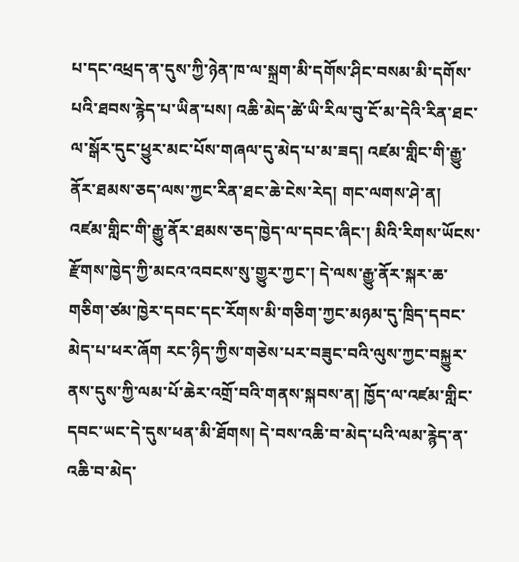པ་དང་འཕྲད་ན་དུས་ཀྱི་ཉེན་ཁ་ལ་སྐྲག་མི་དགོས་ཤིང་བསམ་མི་དགོས་པའི་ཐབས་རྙེད་པ་ཡིན་པས། འཆི་མེད་ཚེ་ཡི་རིལ་བུ་ངོ་མ་དེའི་རིན་ཐང་ལ་སྒོར་དུང་ཕྱུར་མང་པོས་གཞལ་དུ་མེད་པ་མ་ཟད། འཛམ་གླིང་གི་རྒྱུ་ནོར་ཐམས་ཅད་ལས་ཀྱང་རིན་ཐང་ཆེ་ངེས་རེད། གང་ལགས་ཤེ་ན། འཛམ་གླིང་གི་རྒྱུ་ནོར་ཐམས་ཅད་ཁྱེད་ལ་དབང་ཞིང་། མིའི་རིགས་ཡོངས་རྫོགས་ཁྱེད་ཀྱི་མངའ་འབངས་སུ་གྱུར་ཀྱང་། དེ་ལས་རྒྱུ་ནོར་སྐར་ཆ་གཅིག་ཙམ་ཁྱེར་དབང་དང་རོགས་མི་གཅིག་ཀྱང་མཉམ་དུ་ཁྲིད་དབང་མེད་པ་ཕར་ཞོག རང་ཉིད་ཀྱིས་གཅེས་པར་བཟུང་བའི་ལུས་ཀྱང་བསྐྱུར་ནས་དུས་ཀྱི་ལམ་པོ་ཆེར་འགྲོ་བའི་གནས་སྐབས་ན། ཁྱོད་ལ་འཛམ་གླིང་དབང་ཡང་དེ་དུས་ཕན་མི་ཐོགས། དེ་བས་འཆི་བ་མེད་པའི་ལམ་རྙེད་ན་འཆི་བ་མེད་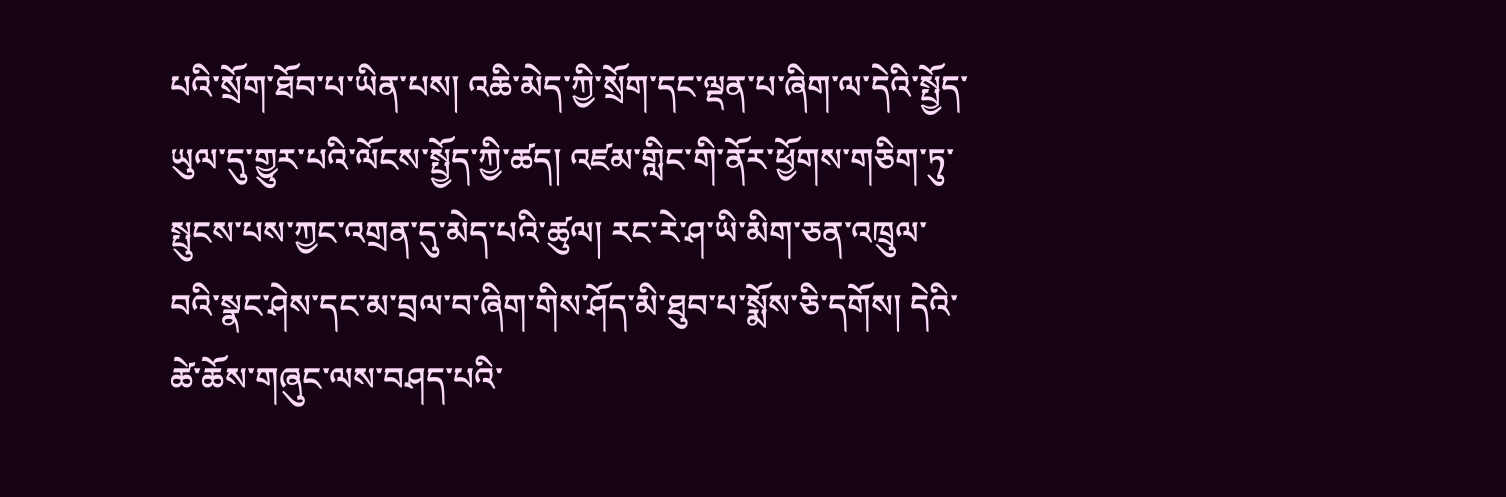པའི་སྲོག་ཐོབ་པ་ཡིན་པས། འཆི་མེད་ཀྱི་སྲོག་དང་ལྡན་པ་ཞིག་ལ་དེའི་སྤྱོད་ཡུལ་དུ་གྱུར་པའི་ལོངས་སྤྱོད་ཀྱི་ཚད། འཛམ་གླིང་གི་ནོར་ཕྱོགས་གཅིག་ཏུ་སྤུངས་པས་ཀྱང་འགྲན་དུ་མེད་པའི་ཚུལ། རང་རེ་ཤ་ཡི་མིག་ཅན་འཁྲུལ་བའི་སྣང་ཤེས་དང་མ་བྲལ་བ་ཞིག་གིས་ཤོད་མི་ཐུབ་པ་སྨོས་ཅི་དགོས། དེའི་ཚེ་ཆོས་གཞུང་ལས་བཤད་པའི་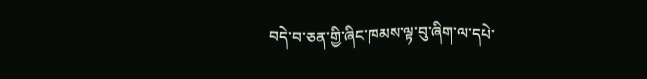བདེ་བ་ཅན་གྱི་ཞིང་ཁམས་ལྟ་བུ་ཞིག་ལ་དཔེ་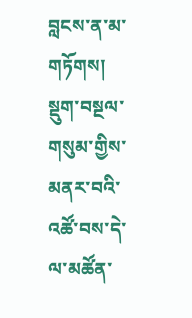བླངས་ན་མ་གཏོགས། སྡུག་བསྔལ་གསུམ་གྱིས་མནར་བའི་འཚོ་བས་དེ་ལ་མཚོན་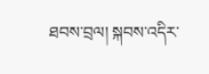ཐབས་བྲལ། སྐབས་འདིར་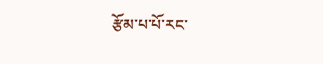རྩོམ་པ་པོ་རང་